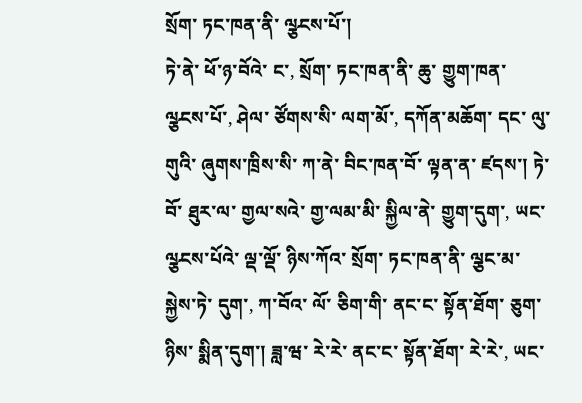སྲོག་ ཏང་ཁན་ནི་ ལྩངས་པོ་།
ཏེ་ནེ་ ཕོ་ཉ་བོའེ་ ང་, སྲོག་ ཏང་ཁན་ནི་ ཆུ་ གྱུག་ཁན་ ལྩངས་པོ་, ཤེལ་ ཙོགས་སི་ ལག་མོ་, དཀོན་མཆོག་ དང་ ལུ་གུའི་ ཞུགས་ཁྲིས་སི་ ཀ་ནེ་ བིང་ཁན་བོ་ ལྟན་ན་ ཛདས་། ཏེ་བོ་ ཐུར་ལ་ གྱལ་སའེ་ གྱ་ལམ་མི་ སྐྱིལ་ནེ་ གྱུག་དུག་, ཡང་ ལྩངས་པོའེ་ ལྡ་ལྡོ་ ཉིས་ཀོའ་ སྲོག་ ཏང་ཁན་ནི་ ལྕང་མ་ སྐྱེས་ཏེ་ དུག་, ཀ་བོའ་ ལོ་ ཅིག་གི་ ནང་ང་ སྟོན་ཐོག་ ཅུག་ཉིས་ སྨིན་དུག་། ཟླ་ཝ་ རེ་རེ་ ནང་ང་ སྟོན་ཐོག་ རེ་རེ་, ཡང་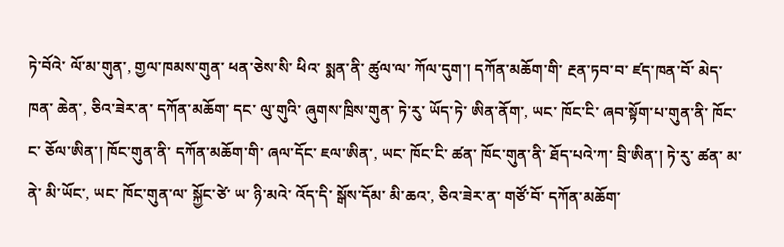ཏེ་བོའེ་ ལོ་མ་གུན་, གྱལ་ཁམས་གུན་ ཕན་ཅེས་སི་ ཕིའ་ སྨན་ནི་ ཚུལ་ལ་ ཀོལ་དུག་། དཀོན་མཆོག་གི་ རྔན་ཏབ་བ་ ཛད་ཁན་བོ་ མེད་ཁན་ ཆེན་, ཅིའ་ཟེར་ན་ དཀོན་མཆོག་ དང་ ལུ་གུའི་ ཞུགས་ཁྲིས་གུན་ ཏེ་རུ་ ཡོད་ཏེ་ ཨིན་ནོག་, ཡང་ ཁོང་ངི་ ཞབ་སྟོག་པ་གུན་ནི་ ཁོང་ང་ ཅོལ་ཨིན་། ཁོང་གུན་ནི་ དཀོན་མཆོག་གི་ ཞལ་དོང་ ཇལ་ཨིན་, ཡང་ ཁོང་ངི་ ཚན་ ཁོང་གུན་ནི་ ཐོད་པའེ་ཀ་ བྲི་ཨིན་། ཏེ་རུ་ ཚན་ མ་ནེ་ མི་ཡོང་, ཡང་ ཁོང་གུན་ལ་ སྐྱོང་ཙེ་ ཡ་ ཉི་མའེ་ འོད་དི་ སྒོས་དོམ་ མི་ཆའ་, ཅིའ་ཟེར་ན་ གཙོ་བོ་ དཀོན་མཆོག་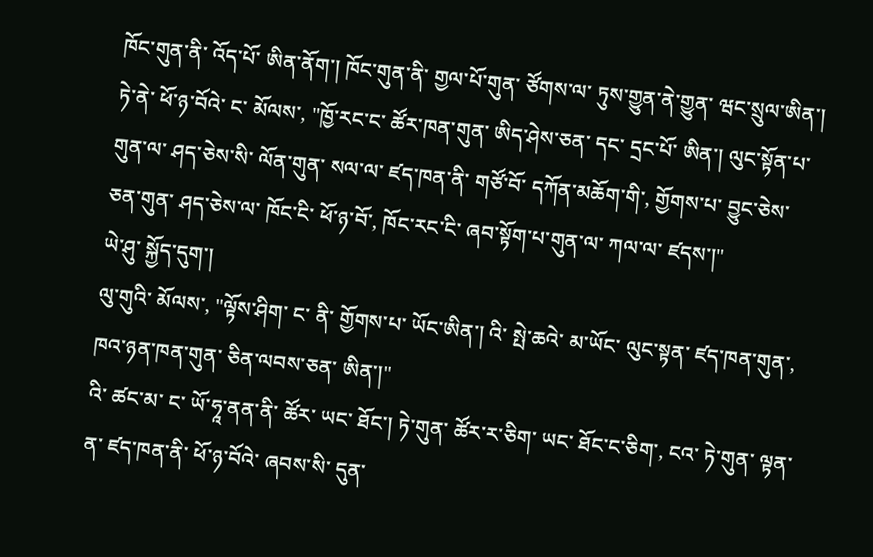ཁོང་གུན་ནི་ འོད་པོ་ ཨིན་ནོག་། ཁོང་གུན་ནི་ གྱལ་པོ་གུན་ ཙོགས་ལ་ ཏུས་གྱུན་ནེ་གྱུན་ ཝང་སྲུལ་ཨིན་། ཏེ་ནེ་ ཕོ་ཉ་བོའེ་ ང་ མོལས་, "ཁྱོ་རང་ང་ ཚོར་ཁན་གུན་ ཨིད་ཤེས་ཅན་ དང་ དྲང་པོ་ ཨིན་། ལུང་སྟོན་པ་གུན་ལ་ ཤད་ཅེས་སི་ ལོན་གུན་ སལ་ལ་ ཛད་ཁན་ནི་ གཙོ་བོ་ དཀོན་མཆོག་གི་, གྱོགས་པ་ བྱུང་ཅེས་ཅན་གུན་ ཤད་ཅེས་ལ་ ཁོང་ངི་ ཕོ་ཉ་བོ་, ཁོང་རང་ངི་ ཞབ་སྟོག་པ་གུན་ལ་ ཀལ་ལ་ ཛདས་།"
ཡེ་ཤུ་ སྐྱོད་དུག་།
ལུ་གུའི་ མོལས་, "ལྟོས་ཤིག་ ང་ ནི་ གྱོགས་པ་ ཡོང་ཨིན་། འི་ སྤེ་ཆའེ་ མ་ཡོང་ ལུང་སྟན་ ཛད་ཁན་གུན་, ཁའ་ཉན་ཁན་གུན་ ཅིན་ལབས་ཅན་ ཨིན་།"
འི་ ཚང་མ་ ང་ ཡོ་ཧཱ་ནན་ནི་ ཚོར་ ཡང་ ཐོང་། ཏེ་གུན་ ཚོར་ར་ཅིག་ ཡང་ ཐོང་ང་ཅིག་, ངའ་ ཏེ་གུན་ ལྟན་ན་ ཛད་ཁན་ནི་ ཕོ་ཉ་བོའེ་ ཞབས་སི་ དུན་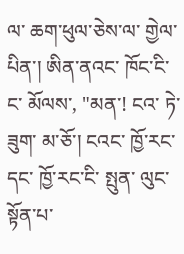ལ་ ཆག་ཕུལ་ཅེས་ལ་ གྱེལ་པིན་། ཨིན་ནའང་ ཁོང་ངི་ ང་ མོལས་, "མན་! ངའ་ ཏེ་ཟུག་ མ་ཅོ་། ངའང་ ཁྱོ་རང་ དང་ ཁྱོ་རང་ངི་ སྤུན་ ལུང་སྟོན་པ་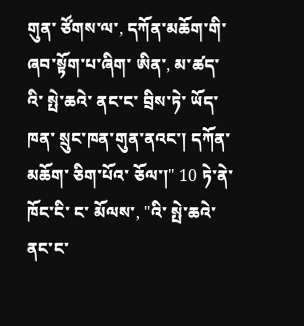གུན་ ཙོགས་ལ་, དཀོན་མཆོག་གི་ ཞབ་སྟོག་པ་ཞིག་ ཨིན་, མ་ཚད་ འི་ སྤེ་ཆའེ་ ནང་ང་ བྲིས་ཏེ་ ཡོད་ཁན་ སྲུང་ཁན་གུན་ནའང་། དཀོན་མཆོག་ ཅིག་པོའ་ ཅོལ་།" 10 ཏེ་ནེ་ ཁོང་ངི་ ང་ མོལས་, "འི་ སྤེ་ཆའེ་ ནང་ང་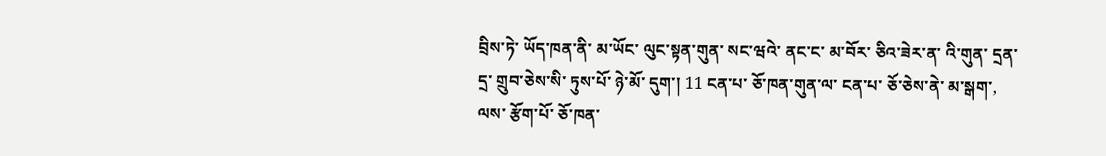བྲིས་ཏེ་ ཡོད་ཁན་ནི་ མ་ཡོང་ ལུང་སྟན་གུན་ སང་ཝའེ་ ནང་ང་ མ་བོར་ ཅིའ་ཟེར་ན་ འི་གུན་ དྲན་དྲ་ གྲུབ་ཅེས་སི་ ཏུས་པོ་ ཉེ་མོ་ དུག་། 11 ངན་པ་ ཅོ་ཁན་གུན་ལ་ ངན་པ་ ཅོ་ཅེས་ནེ་ མ་སྒག་, ལས་ རྩོག་པོ་ ཅོ་ཁན་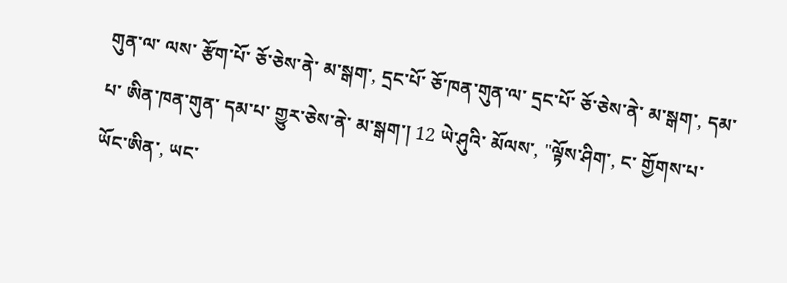གུན་ལ་ ལས་ རྩོག་པོ་ ཅོ་ཅེས་ནེ་ མ་སྒག་, དྲང་པོ་ ཅོ་ཁན་གུན་ལ་ དྲང་པོ་ ཅོ་ཅེས་ནེ་ མ་སྒག་, དམ་པ་ ཨིན་ཁན་གུན་ དམ་པ་ གྱུར་ཅེས་ནེ་ མ་སྒག་། 12 ཡེ་ཤུའི་ མོལས་, "ལྟོས་ཤིག་, ང་ གྱོགས་པ་ ཡོང་ཨིན་, ཡང་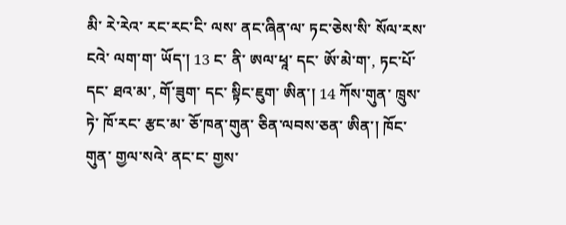མི་ རེ་རེའ་ རང་རང་ངི་ ལས་ ནང་ཞིན་ལ་ ཏང་ཅེས་སི་ སོལ་རས་ ངའེ་ ལག་ག་ ཡོད་། 13 ང་ ནི་ ཨལ་ཕཱ་ དང་ ཨོ་མེ་ག་, ཏང་པོ་ དང་ ཐའ་མ་, གོ་ཟུག་ དང་ སྟིང་ཇུག་ ཨིན་། 14 ཀོས་གུན་ ཁྲུས་ཏེ་ ཁོ་རང་ རྩང་མ་ ཅོ་ཁན་གུན་ ཅིན་ལབས་ཅན་ ཨིན་། ཁོང་གུན་ གྱལ་སའེ་ ནང་ང་ གྱས་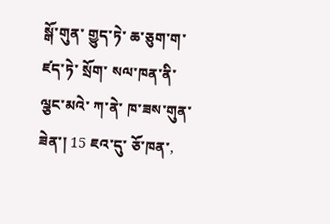སྒོ་གུན་ གྱུད་ཏེ་ ཆ་ཅུག་ག་ ཛད་ཏེ་ སྲོག་ སལ་ཁན་ནི་ ལྕང་མའེ་ ཀ་ནེ་ ཁ་ཟས་གུན་ ཟེན་། 15 ཇའ་དུ་ ཅོ་ཁན་,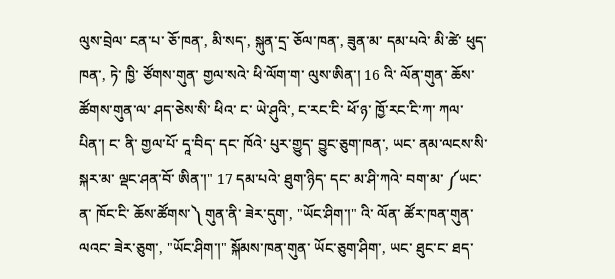ལུས་བྲེལ་ ངན་པ་ ཅོ་ཁན་, མི་སད་, སྐུན་དྲ་ ཅོལ་ཁན་, ཟུན་མ་ དམ་པའེ་ མི་ཚེ་ ཕུད་ཁན་, ཏེ་ ཁྱི་ ཙོགས་གུན་ གྱལ་སའེ་ ཕི་ལོག་ག་ ལུས་ཨིན་། 16 འི་ ལོན་གུན་ ཆོས་ཚོགས་གུན་ལ་ ཤད་ཅེས་སི་ ཕིའ་ ང་ ཡེ་ཤུའི་, ང་རང་ངི་ ཕོ་ཉ་ ཁྱོ་རང་ངི་ཀ་ ཀལ་པིན་། ང་ ནི་ གྱལ་པོ་ དཱ་བིད་ དང་ ཁོའེ་ པུར་གྱུད་ བྱུང་ཅུག་ཁན་, ཡང་ ནམ་ལངས་སི་ སྐར་མ་ ལྡང་ཤན་བོ་ ཨིན་།" 17 དམ་པའེ་ ཐུག་ཉིད་ དང་ མ་ཤི་ཀའེ་ བག་མ་ ༼ཡང་ན་ ཁོང་ངི་ ཆོས་ཚོགས་༽ གུན་ནི་ ཟེར་དུག་, "ཡོང་ཤིག་།" འི་ ལོན་ ཚོར་ཁན་གུན་ལའང་ ཟེར་ཅུག་, "ཡོང་ཤིག་།" སྐོམས་ཁན་གུན་ ཡོང་ཅུག་ཤིག་, ཡང་ ཐུང་ང་ ཐད་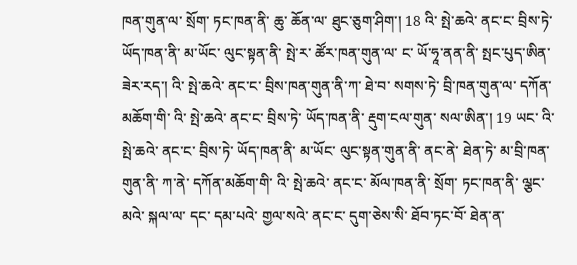ཁན་གུན་ལ་ སྲོག་ ཏང་ཁན་ནི་ ཆུ་ ཆོན་ལ་ ཐུང་ཅུག་ཤིག་། 18 འི་ སྤེ་ཆའེ་ ནང་ང་ བྲིས་ཏེ་ ཡོད་ཁན་ནི་ མ་ཡོང་ ལུང་སྟན་ནི་ སྤེ་ར་ ཚོར་ཁན་གུན་ལ་ ང་ ཡོ་ཧཱ་ནན་ནི་ སྤང་པུད་ཨིན་ ཟེར་རད་། འི་ སྤེ་ཆའེ་ ནང་ང་ བྲིས་ཁན་གུན་ནི་ཀ་ ཐེ་བ་ སགས་ཏེ་ བྲི་ཁན་གུན་ལ་ དཀོན་མཆོག་གི་ འི་ སྤེ་ཆའེ་ ནང་ང་ བྲིས་ཏེ་ ཡོད་ཁན་ནི་ རྡུག་ངལ་གུན་ སལ་ཨིན་། 19 ཡང་ འི་ སྤེ་ཆའེ་ ནང་ང་ བྲིས་ཏེ་ ཡོད་ཁན་ནི་ མ་ཡོང་ ལུང་སྟན་གུན་ནི་ ནང་ནེ་ ཐེན་ཏེ་ མ་བྲི་ཁན་གུན་ནི་ ཀ་ནེ་ དཀོན་མཆོག་གི་ འི་ སྤེ་ཆའེ་ ནང་ང་ མོལ་ཁན་ནི་ སྲོག་ ཏང་ཁན་ནི་ ལྕང་མའེ་ སྐལ་ལ་ དང་ དམ་པའེ་ གྱལ་སའེ་ ནང་ང་ དུག་ཅེས་སི་ ཐོབ་ཏང་བོ་ ཐེན་ན་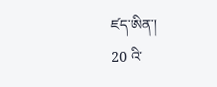ཛད་ཨིན་།
20 འི་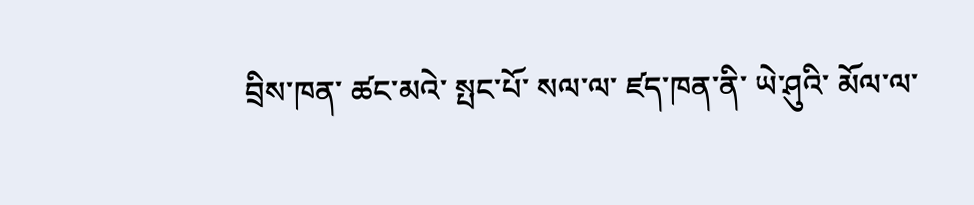བྲིས་ཁན་ ཚང་མའེ་ སྤང་པོ་ སལ་ལ་ ཛད་ཁན་ནི་ ཡེ་ཤུའི་ མོལ་ལ་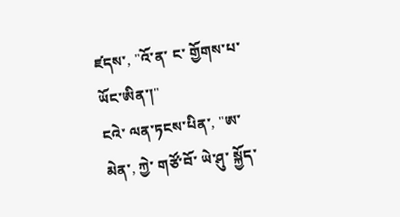ཛདས་, "འོ་ན་ ང་ གྱོགས་པ་ ཡོང་ཨིན་།"
ངའེ་ ལན་ཏངས་པིན་, "ཨ་མེན་, ཀྱེ་ གཙོ་བོ་ ཡེ་ཤུ་ སྐྱོད་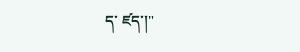ད་ ཛད་།"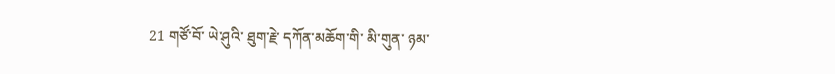21 གཙོ་བོ་ ཡེ་ཤུའི་ ཐུག་རྗེ་ དཀོན་མཆོག་གི་ མི་གུན་ ཉམ་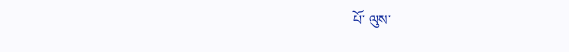པོ་ ལུས་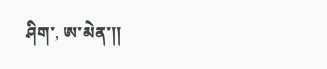ཤིག་, ཨ་མེན་།།